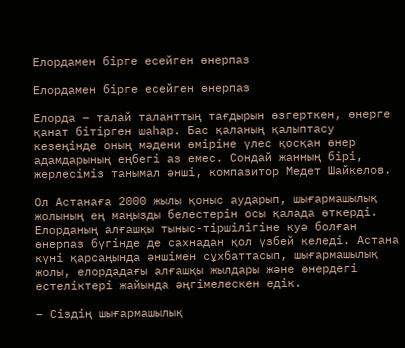Елордамен бірге есейген өнерпаз

Елордамен бірге есейген өнерпаз

Елорда – талай таланттың тағдырын өзгерткен, өнерге қанат бітірген шаһар. Бас қаланың қалыптасу кезеңінде оның мәдени өміріне үлес қосқан өнер адамдарының еңбегі аз емес. Сондай жанның бірі, жерлесіміз танымал әнші, компазитор Медет Шайкелов.

Ол Астанаға 2000 жылы қоныс аударып, шығармашылық жолының ең маңызды белестерін осы қалада өткерді. Елорданың алғашқы тыныс-тіршілігіне куә болған өнерпаз бүгінде де сахнадан қол үзбей келеді. Астана күні қарсаңында әншімен сұхбаттасып, шығармашылық жолы, елордадағы алғашқы жылдары және өнердегі естеліктері жайында әңгімелескен едік.

– Сіздің шығармашылық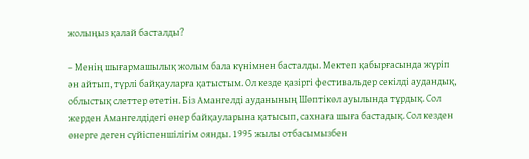жолыңыз қалай басталды?

– Менің шығармашылық жолым бала күнімнен басталды. Мектеп қабырғасында жүріп ән айтып, түрлі байқауларға қатыстым. Ол кезде қазіргі фестивальдер секілді аудандық, облыстық слеттер өтетін. Біз Амангелді ауданының Шөптікөл ауылында тұрдық. Сол жерден Амангелдідегі өнер байқауларына қатысып, сахнаға шыға бастадық. Сол кезден өнерге деген сүйіспеншілігім оянды. 1995 жылы отбасымызбен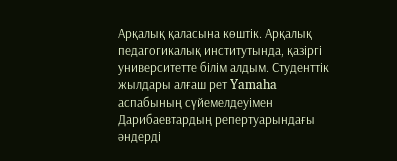Арқалық қаласына көштік. Арқалық педагогикалық институтында, қазіргі университетте білім алдым. Студенттік жылдары алғаш рет Yamaha аспабының сүйемелдеуімен Дарибаевтардың репертуарындағы әндерді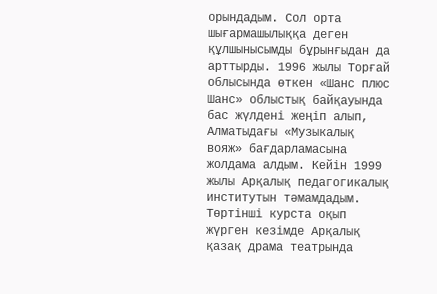орындадым. Сол орта шығармашылыққа деген құлшынысымды бұрынғыдан да арттырды. 1996 жылы Торғай облысында өткен «Шанс плюс Шанс» облыстық байқауында бас жүлдені жеңіп алып, Алматыдағы «Музыкалық вояж» бағдарламасына жолдама алдым. Кейін 1999 жылы Арқалық педагогикалық институтын тәмамдадым. Төртінші курста оқып жүрген кезімде Арқалық қазақ драма театрында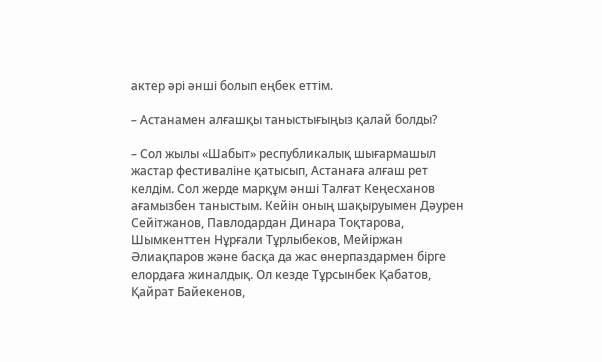актер әрі әнші болып еңбек еттім.

– Астанамен алғашқы таныстығыңыз қалай болды?

– Сол жылы «Шабыт» республикалық шығармашыл жастар фестиваліне қатысып, Астанаға алғаш рет келдім. Сол жерде марқұм әнші Талғат Кеңесханов ағамызбен таныстым. Кейін оның шақыруымен Дәурен Сейітжанов, Павлодардан Динара Тоқтарова, Шымкенттен Нұрғали Тұрлыбеков, Мейіржан Әлиақпаров және басқа да жас өнерпаздармен бірге елордаға жиналдық. Ол кезде Тұрсынбек Қабатов, Қайрат Байекенов,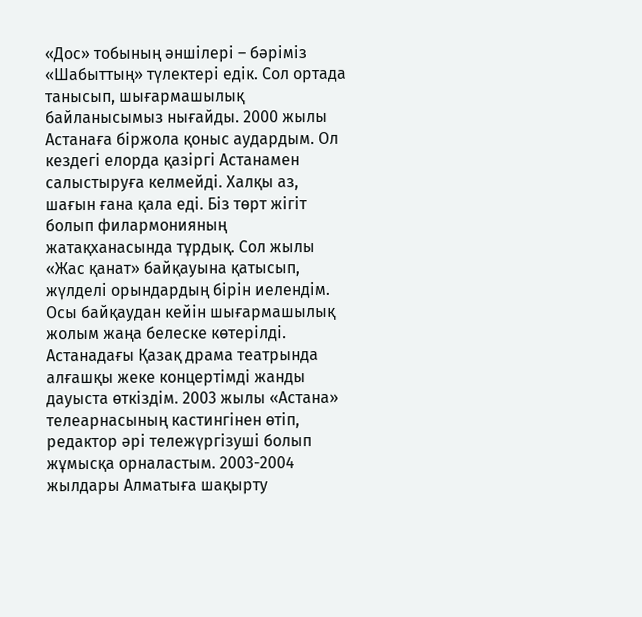«Дос» тобының әншілері – бәріміз «Шабыттың» түлектері едік. Сол ортада танысып, шығармашылық байланысымыз нығайды. 2000 жылы Астанаға біржола қоныс аудардым. Ол кездегі елорда қазіргі Астанамен салыстыруға келмейді. Халқы аз, шағын ғана қала еді. Біз төрт жігіт болып филармонияның жатақханасында тұрдық. Сол жылы «Жас қанат» байқауына қатысып, жүлделі орындардың бірін иелендім. Осы байқаудан кейін шығармашылық жолым жаңа белеске көтерілді. Астанадағы Қазақ драма театрында алғашқы жеке концертімді жанды дауыста өткіздім. 2003 жылы «Астана» телеарнасының кастингінен өтіп, редактор әрі тележүргізуші болып жұмысқа орналастым. 2003-2004 жылдары Алматыға шақырту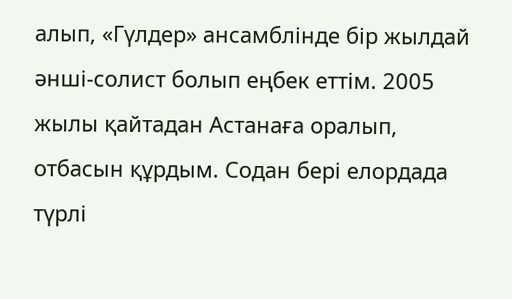алып, «Гүлдер» ансамблінде бір жылдай әнші-солист болып еңбек еттім. 2005 жылы қайтадан Астанаға оралып, отбасын құрдым. Содан бері елордада түрлі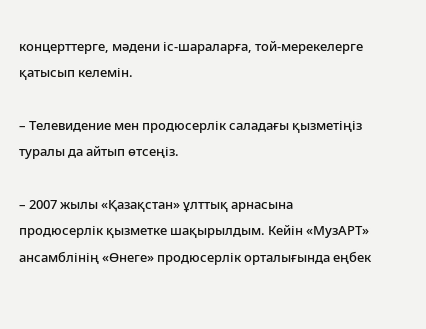концерттерге, мәдени іс-шараларға, той-мерекелерге қатысып келемін.

– Телевидение мен продюсерлік саладағы қызметіңіз туралы да айтып өтсеңіз.

– 2007 жылы «Қазақстан» ұлттық арнасына продюсерлік қызметке шақырылдым. Кейін «МузАРТ» ансамблінің «Өнеге» продюсерлік орталығында еңбек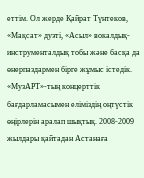еттім. Ол жерде Қайрат Түнтеков, «Мақсат» дуэті, «Асыл» вокалдық-инструменталдық тобы және басқа да өнерпаздармен бірге жұмыс істедік. «МузАРТ»-тың концерттік бағдарламасымен еліміздің оңтүстік өңірлерін аралап шықтық. 2008-2009 жылдары қайтадан Астанаға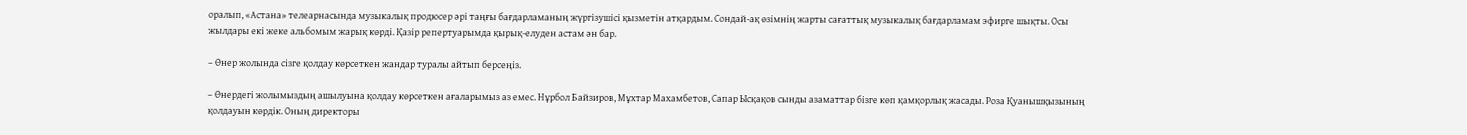оралып, «Астана» телеарнасында музыкалық продюсер әрі таңғы бағдарламаның жүргізушісі қызметін атқардым. Сондай-ақ өзімнің жарты сағаттық музыкалық бағдарламам эфирге шықты. Осы жылдары екі жеке альбомым жарық көрді. Қазір репертуарымда қырық-елуден астам ән бар.

– Өнер жолында сізге қолдау көрсеткен жандар туралы айтып берсеңіз.

– Өнердегі жолымыздың ашылуына қолдау көрсеткен ағаларымыз аз емес. Нұрбол Байзиров, Мұхтар Махамбетов, Сапар Ысқақов сынды азаматтар бізге көп қамқорлық жасады. Роза Қуанышқызының қолдауын көрдік. Оның директоры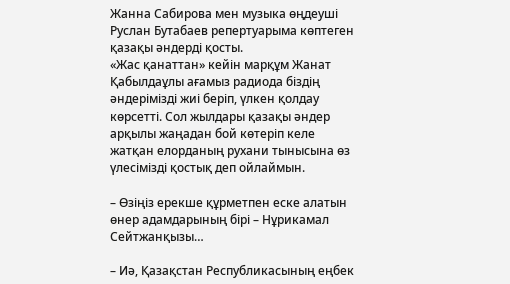Жанна Сабирова мен музыка өңдеуші Руслан Бутабаев репертуарыма көптеген қазақы әндерді қосты.
«Жас қанаттан» кейін марқұм Жанат Қабылдаұлы ағамыз радиода біздің әндерімізді жиі беріп, үлкен қолдау көрсетті. Сол жылдары қазақы әндер арқылы жаңадан бой көтеріп келе жатқан елорданың рухани тынысына өз үлесімізді қостық деп ойлаймын.

– Өзіңіз ерекше құрметпен еске алатын өнер адамдарының бірі – Нұрикамал Сейтжанқызы…

– Иә, Қазақстан Республикасының еңбек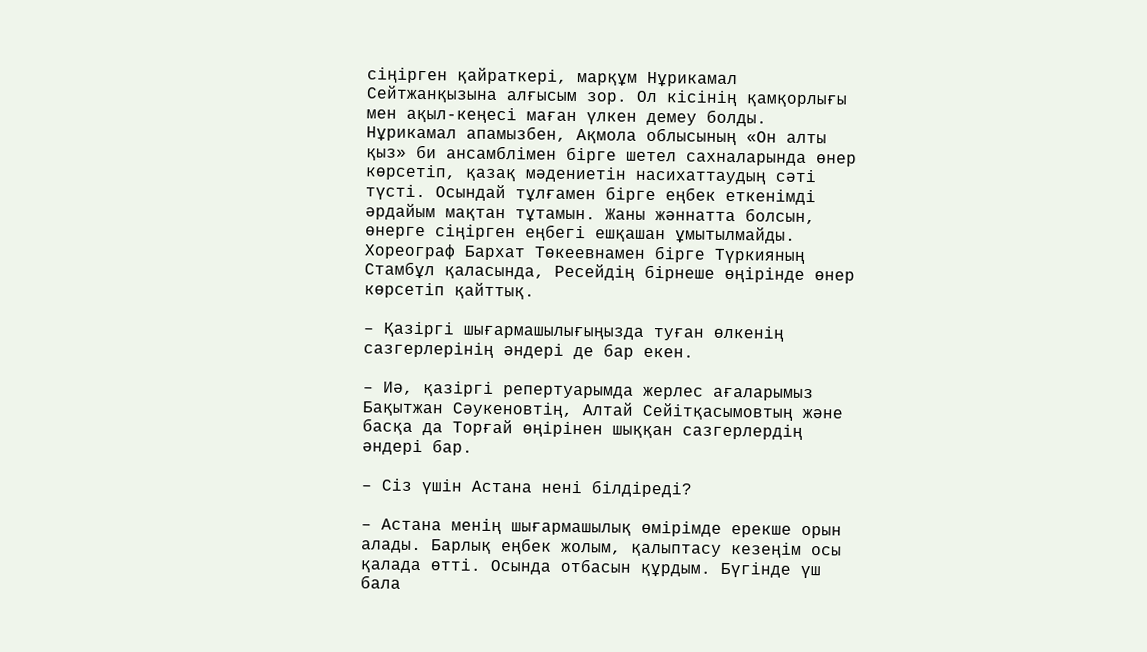сіңірген қайраткері, марқұм Нұрикамал Сейтжанқызына алғысым зор. Ол кісінің қамқорлығы мен ақыл-кеңесі маған үлкен демеу болды. Нұрикамал апамызбен, Ақмола облысының «Он алты қыз» би ансамблімен бірге шетел сахналарында өнер көрсетіп, қазақ мәдениетін насихаттаудың сәті түсті. Осындай тұлғамен бірге еңбек еткенімді әрдайым мақтан тұтамын. Жаны жәннатта болсын, өнерге сіңірген еңбегі ешқашан ұмытылмайды. Хореограф Бархат Төкеевнамен бірге Түркияның Стамбұл қаласында, Ресейдің бірнеше өңірінде өнер көрсетіп қайттық.

– Қазіргі шығармашылығыңызда туған өлкенің сазгерлерінің әндері де бар екен.

– Иә, қазіргі репертуарымда жерлес ағаларымыз Бақытжан Сәукеновтің, Алтай Сейітқасымовтың және басқа да Торғай өңірінен шыққан сазгерлердің әндері бар.

– Сіз үшін Астана нені білдіреді?

– Астана менің шығармашылық өмірімде ерекше орын алады. Барлық еңбек жолым, қалыптасу кезеңім осы қалада өтті. Осында отбасын құрдым. Бүгінде үш бала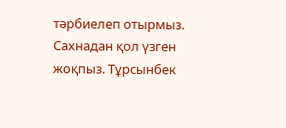тәрбиелеп отырмыз. Сахнадан қол үзген жоқпыз. Тұрсынбек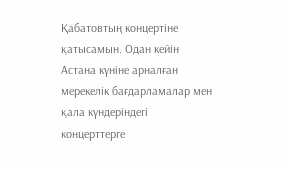Қабатовтың концертіне қатысамын. Одан кейін Астана күніне арналған мерекелік бағдарламалар мен қала күндеріндегі концерттерге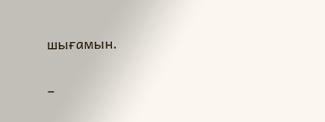шығамын.

–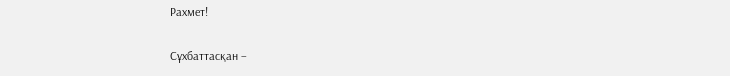Рахмет!

Сұхбаттасқан –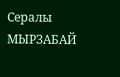Сералы МЫРЗАБАЙ